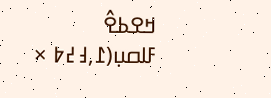ߞߐߕߐ߮ ߓߊߛߎ߲(߁,߃߄߈ ×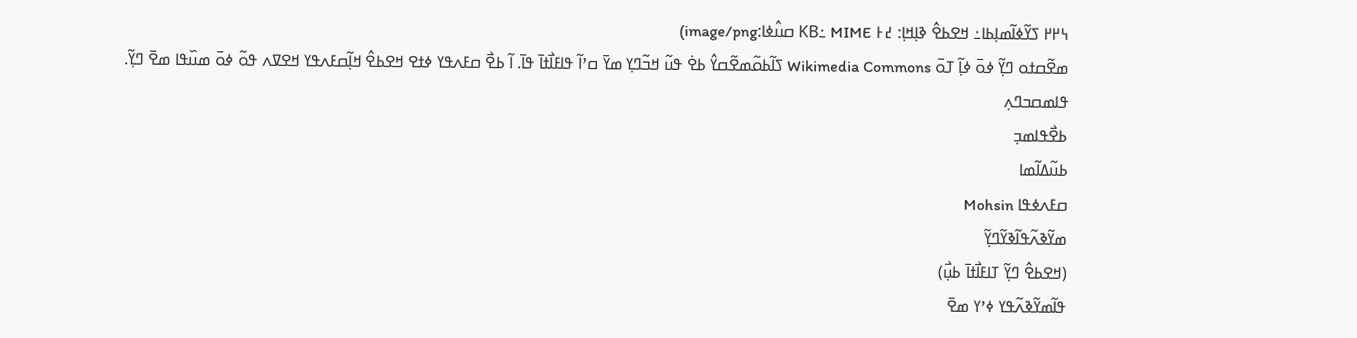߆߂߂ ߖߌ߬ߦߊ߬ߘߊ߲ߕߊ߸ ߞߐߕߐ߮ ߢߊ߲ߞߊ߲: ߄߅ KB߸ MIME ߛߎ߮ߦߊ:image/png)
ߘߐ߬ߛߙߋ ߣߌ߲߬ ߦߋ߫ ߦߊ߲߬ ߠߋ߫ Wikimedia Commons ߖߊ߬ߕߋ߬ߘߐ߬ߛߌ߮ ߕߐ߭ ߟߎ߬ ߞߏ߬ߣߌ߲ ߘߌ߫ ߛߴߊ߬ ߟߊߓߊ߯ߙߊ߫ ߟߊ߫. ߊ߬ ߕߐ߯ ߛߓߍߟߌ ߦߙߐ ߞߐߕߐ߮ ߞߊ߲߬ߛߓߍߟߌ ߞߐߜߍ ߟߋ߬ ߦߋ߫ ߘߎ߰ߟߊ ߘߐ߫ ߣߌ߲߬.
ߟߊߘߛߏߣߍ߲
ߕߐ߯ߟߊߘߏ߲
ߕߎ߬ߡߊ߬ߘߊ
ߛߓߍߦߟߊ Mohsin
ߘߌ߬ߢߍ߬ߟߊ߬ߢߌ߬ߣߌ߲߬
(ߞߐߕߐ߮ ߣߌ߲߬ ߠߊߓߊ߯ߙߊ߫ ߕߎ߲߯)
ߟߊ߬ߘߌ߬ߢߍ߬ߟߌ ߦߴߌ ߘߐ߫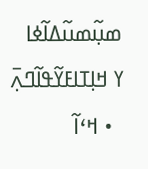ߘߎ߲߬ߘߎ߬ߡߊ߬ߦߊ
ߌ ߞߊ߲ߠߊߓߌ߬ߟߊ߬ߣߍ߲߫
  • ߞߵߊ߬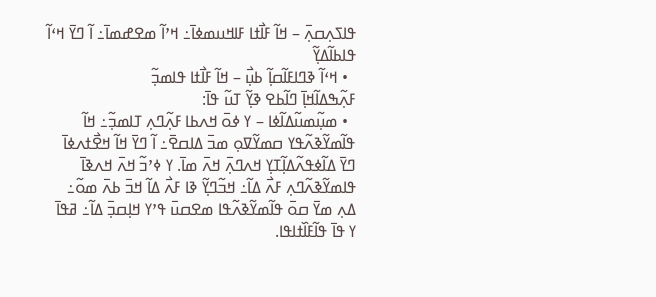ߟߊߖߍ߲ߛߍ߲߫ – ߞߊ߬ ߓߊ߯ߙߊ ߓߊߞߎߘߦߊ߫߸ ߞߴߊ߬ ߘߐߝߘߊ߫߸ ߊ߬ ߣߌ߫ ߞߵߊ߬ ߟߊߕߊ߬ߡߌ߲߬
  • ߞߵߊ߬ ߢߣߊߓߊ߬ߛߊ߲߬ ߕߎ߲߯ – ߞߊ߬ ߓߊ߯ߙߊ ߟߊߘߏ߲߬
ߓߍ߲߬ߒߡߊ߬ߞߊ߲߫ ߣߊ߬ߕߐ ߢߌ߲߬ ߠߎ߬ ߟߊ߫:
  • ߘߎ߲߬ߘߎ߬ߡߊ߬ߦߊ – ߌ ߦߋ߫ ߞߍߕߊ ߓߍ߲߬ߣߍ߲ ߠߊߘߏ߲߬߸ ߞߊ߬ ߟߊ߬ߘߌ߬ߢߍ߬ߟߌ ߛߘߌ߬ߜߋ߲ ߘߏ߫ ߡߊߛߐ߫߸ ߊ߬ ߣߌ߫ ߞߊ߬ ߞߐ߯ߙߍߦߊ߫ ߣߌ߫ ߡߊ߬ߦߟߍ߬ߡߊ߲߬ߠߌ߲ ߞߍߣߍ߲߫ ߞߍ߫ ߘߊ߫. ߌ ߦߴߏ߬ ߞߍ߫ ߞߍߢߊ߫ ߟߊߘߌ߬ߢߍ߬ߣߍ߲ ߓߍ߯ ߡߊ߬߸ ߞߏ߬ߣߌ߲߬ ߢߊ ߓߍ߯ ߡߊ߬ ߞߏ߫ ߕߍ߫ ߘߋ߬߸ ߡߍ߲ ߘߌ߫ ߛߋ߫ ߟߊ߬ߘߌ߬ߢߍ߬ߟߊ ߘߐߛߎ߫ ߟߴߌ ߞߊ߲ߛߏ߲߫ ߡߊ߬߸ ߥߟߊ߫ ߌ ߟߊ߫ ߟߊ߬ߓߊ߰ߙߊߟߊ.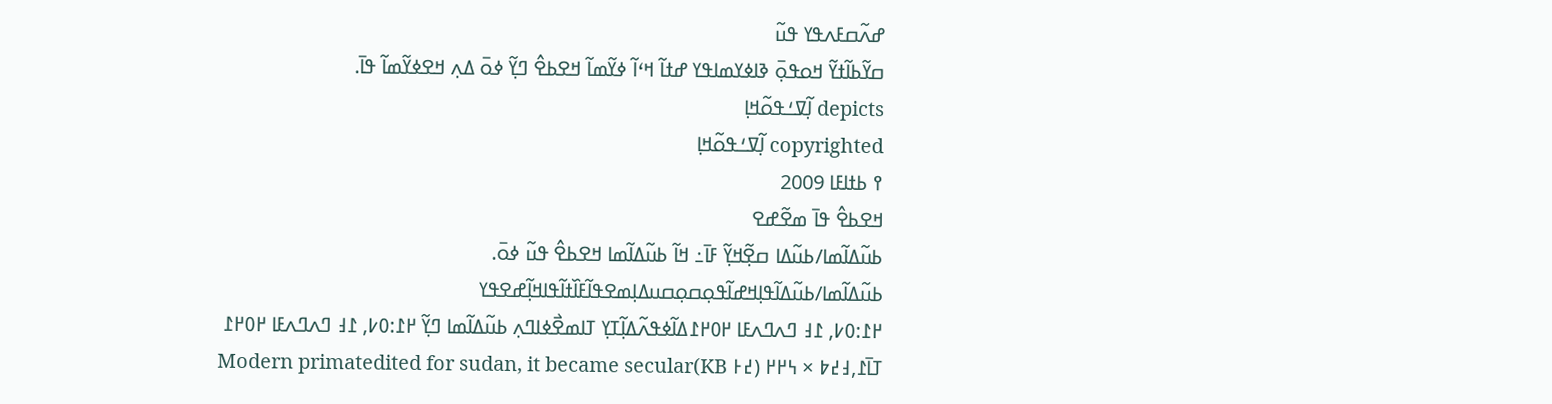ߝߍ߬ߛߓߍߟߌ ߟߎ߬
ߛߌ߬ߕߊ߬ߙߌ߬ ߞߋߟߋ߲߫ ߢߊߦߌߘߊߟߌ ߝߙߊ߬ ߞߵߊ߬ ߦߌ߬ߘߊ߬ ߞߐߕߐ߮ ߣߌ߲߬ ߦߋ߫ ߡߍ߲ ߞߐߦߌ߬ߘߊ߬ ߟߊ߫.
depicts ߊ߲߬ߜߑߟߋ߬ߞߊ߲
copyrighted ߊ߲߬ߜߑߟߋ߬ߞߊ߲
߉ ߕߙߊߓߊ 2009
ߞߐߕߐ߮ ߟߊ߫ ߘߐ߬ߝߐ
ߕߎ߬ߡߊ߬ߘߊ/ߕߎ߬ߡߊ ߛߐ߲߬ߞߌ߲߬ ߓߊ߫߸ ߞߊ߬ ߕߎ߬ߡߊ߬ߘߊ ߞߐߕߐ߮ ߟߎ߬ ߦߋ߫.
ߕߎ߬ߡߊ߬ߘߊ/ߕߎ߬ߡߊ߬ߟߊ߲ߞߝߊ߬ߟߋ߲ߛߋ߲ߛߎߡߊ߲ߘߐߟߊ߬ߓߊ߰ߙߊ߬ߟߊߞߊ߲߬ߝߐߟߌ
߂߁:߀߇, ߁߃ ߣߍߣߍߓߊ ߂߀߂߁ߡߊ߬ߦߟߍ߬ߡߊ߲߬ߠߌ߲ ߠߊߘߐ߯ߦߊߣߍ߲ ߕߎ߬ߡߊ߬ߘߊ ߣߌ߲߬ ߂߁:߀߇, ߁߃ ߣߍߣߍߓߊ ߂߀߂߁ ߠߊ߫߁,߃߄߈ × ߆߂߂ (߄߅ KB)Modern primatedited for sudan, it became secular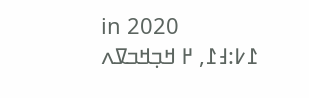in 2020
߁߇:߃߁, ߂ ߞߏ߲ߞߏߜߍ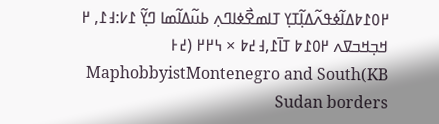߂߀߁߈ߡߊ߬ߦߟߍ߬ߡߊ߲߬ߠߌ߲ ߠߊߘߐ߯ߦߊߣߍ߲ ߕߎ߬ߡߊ߬ߘߊ ߣߌ߲߬ ߁߇:߃߁, ߂ ߞߏ߲ߞߏߜߍ ߂߀߁߈ ߠߊ߫߁,߃߄߈ × ߆߂߂ (߄߅ KB)MaphobbyistMontenegro and South Sudan borders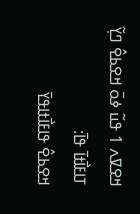ߞߐߜߍ 1 ߟߎ߬ ߦߋ߫ ߞߐߕߐ߮ ߣߌ߲߬ ߠߊߓߊ߯ߙߊ߫ ߟߊ߫:
ߞߐߕߐ߮ ߟߊߓߊ߯ߙߊߟߌ߫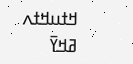ߞߙߎߞߙߍ
ߥߞߌ߫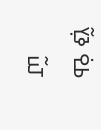ߕߐ߭ ߢߌ߲߬ ߠߎ߬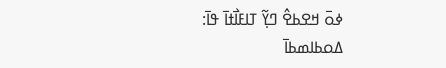ߦߋ߫ ߞߐߕߐ߮ ߣߌ߲߬ ߠߊߓߊ߯ߙߊ߫ ߟߊ߫:
ߡߋߕߊߘߕߊ߫